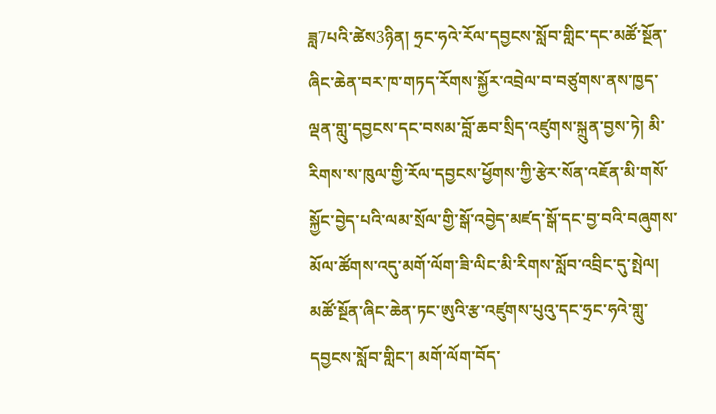ཟླ7པའི་ཚེས3ཉིན། ཧྲང་ཧའེ་རོལ་དབྱངས་སློབ་གླིང་དང་མཚོ་སྔོན་ཞིང་ཆེན་བར་ཁ་གཏད་རོགས་སྐྱོར་འབྲེལ་བ་བཙུགས་ནས་ཁྱད་ལྡན་གླུ་དབྱངས་དང་བསམ་བློ་ཆབ་སྲིད་འཛུགས་སྐྲུན་བྱས་ཏེ། མི་རིགས་ས་ཁུལ་གྱི་རོལ་དབྱངས་ཕྱོགས་ཀྱི་རྩེར་སོན་འཇོན་མི་གསོ་སྐྱོང་བྱེད་པའི་ལམ་སྲོལ་གྱི་སྒོ་འབྱེད་མཛད་སྒོ་དང་བྱ་བའི་བཞུགས་མོལ་ཚོགས་འདུ་མགོ་ལོག་ཟི་ལིང་མི་རིགས་སློབ་འབྲིང་དུ་སྤེལ།
མཚོ་སྔོན་ཞིང་ཆེན་ཏང་ཨུའི་རྩ་འཛུགས་པུའུ་དང་ཧྲང་ཧའེ་གླུ་དབྱངས་སློབ་གླིང་། མགོ་ལོག་བོད་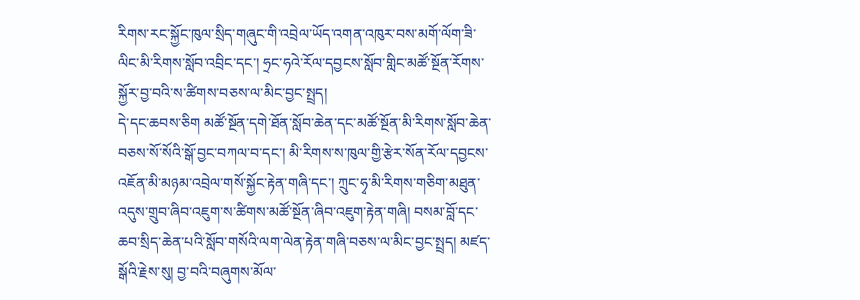རིགས་རང་སྐྱོང་ཁུལ་སྲིད་གཞུང་གི་འབྲེལ་ཡོད་འགན་འཁུར་བས་མགོ་ལོག་ཟི་ལིང་མི་རིགས་སློབ་འབྲིང་དང་། ཧྲང་ཧའེ་རོལ་དབྱངས་སློབ་གླིང་མཚོ་སྔོན་རོགས་སྐྱོར་བྱ་བའི་ས་ཚིགས་བཅས་ལ་མིང་བྱང་སྤྲད།
དེ་དང་ཆབས་ཅིག མཚོ་སྔོན་དགེ་ཐོན་སློབ་ཆེན་དང་མཚོ་སྔོན་མི་རིགས་སློབ་ཆེན་བཅས་སོ་སོའི་སྒོ་བྱང་བཀལ་བ་དང་། མི་རིགས་ས་ཁུལ་གྱི་རྩེར་སོན་རོལ་དབྱངས་འཇོན་མི་མཉམ་འབྲེལ་གསོ་སྐྱོང་རྟེན་གཞི་དང་། ཀྲུང་ཧྭ་མི་རིགས་གཅིག་མཐུན་འདུས་གྲུབ་ཞིབ་འཇུག་ས་ཚིགས་མཚོ་སྔོན་ཞིབ་འཇུག་རྟེན་གཞི། བསམ་བློ་དང་ཆབ་སྲིད་ཆེན་པའི་སློབ་གསོའི་ལག་ལེན་རྟེན་གཞི་བཅས་ལ་མིང་བྱང་སྤྲད། མཛད་སྒོའི་རྗེས་སུ། བྱ་བའི་བཞུགས་མོལ་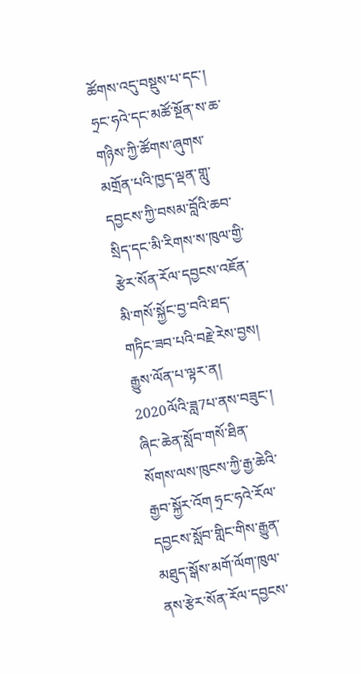ཚོགས་འདུ་བསྡུས་པ་དང་། ཧྲང་ཧའེ་དང་མཚོ་སྔོན་ས་ཆ་གཉིས་ཀྱི་ཚོགས་ཞུགས་མགྲོན་པའི་ཁྱད་ལྡན་གླུ་དབྱངས་ཀྱི་བསམ་བློའི་ཆབ་སྲིད་དང་མི་རིགས་ས་ཁུལ་གྱི་རྩེར་སོན་རོལ་དབྱངས་འཇོན་མི་གསོ་སྐྱོང་བྱ་བའི་ཐད་གཏིང་ཟབ་པའི་བརྗེ་རེས་བྱས།
རྒྱུས་ལོན་པ་ལྟར་ན། 2020ལོའི་ཟླ7པ་ནས་བཟུང་། ཞིང་ཆེན་སློབ་གསོ་ཐིན་སོགས་ལས་ཁུངས་ཀྱི་རྒྱ་ཆེའི་རྒྱབ་སྐྱོར་འོག ཧྲང་ཧའེ་རོལ་དབྱངས་སློབ་གླིང་གིས་རྒྱུན་མཐུད་སྒོས་མགོ་ལོག་ཁུལ་ནས་རྩེར་སོན་རོལ་དབྱངས་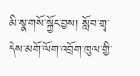མི་སྣ་གསོ་སྐྱོང་བྱས། སློབ་གྲྭ་དེས་མགོ་ལོག་འབྲོག་ཁུལ་གྱི་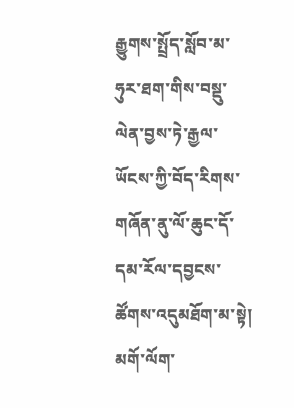རྒྱུགས་སྤྲོད་སློབ་མ་ཧུར་ཐག་གིས་བསྡུ་ལེན་བྱས་ཏེ་རྒྱལ་ཡོངས་ཀྱི་བོད་རིགས་གཞོན་ནུ་ལོ་ཆུང་དོ་དམ་རོལ་དབྱངས་ཚོགས་འདུམཐོག་མ་སྟེ། མགོ་ལོག་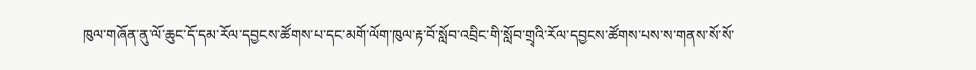ཁུལ་གཞོན་ནུ་ལོ་ཆུང་དོ་དམ་རོལ་དབྱངས་ཚོགས་པ་དང་མགོ་ལོག་ཁུལ་རྟ་བོ་སློབ་འབྲིང་གི་སློབ་གྲྭའི་རོལ་དབྱངས་ཚོགས་པས་ས་གནས་སོ་སོ་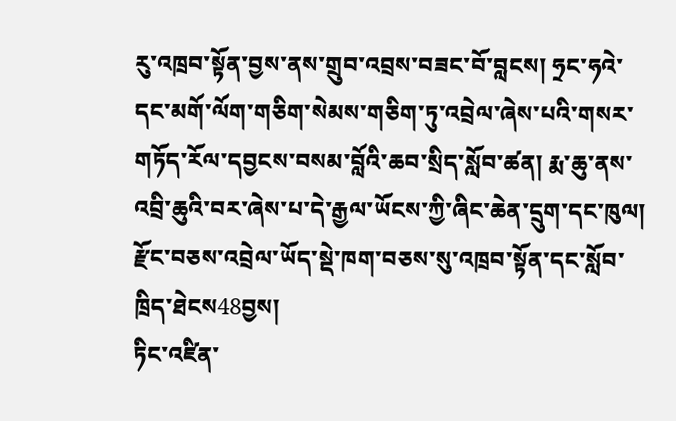རུ་འཁྲབ་སྟོན་བྱས་ནས་གྲུབ་འབྲས་བཟང་བོ་བླངས། ཧྲང་ཧའེ་དང་མགོ་ལོག་གཅིག་སེམས་གཅིག་ཏུ་འབྲེལ་ཞེས་པའི་གསར་གཏོད་རོལ་དབྱངས་བསམ་བློའི་ཆབ་སྲིད་སློབ་ཚན། རྨ་ཆུ་ནས་འབྲི་ཆུའི་བར་ཞེས་པ་དེ་རྒྱལ་ཡོངས་ཀྱི་ཞིང་ཆེན་དྲུག་དང་ཁུལ། རྫོང་བཅས་འབྲེལ་ཡོད་སྡེ་ཁག་བཅས་སུ་འཁྲབ་སྟོན་དང་སློབ་ཁྲིད་ཐེངས48བྱས།
ཏིང་འཛིན་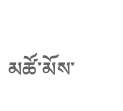མཚོ་མོས་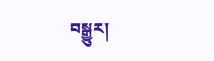བསྒྱུར།